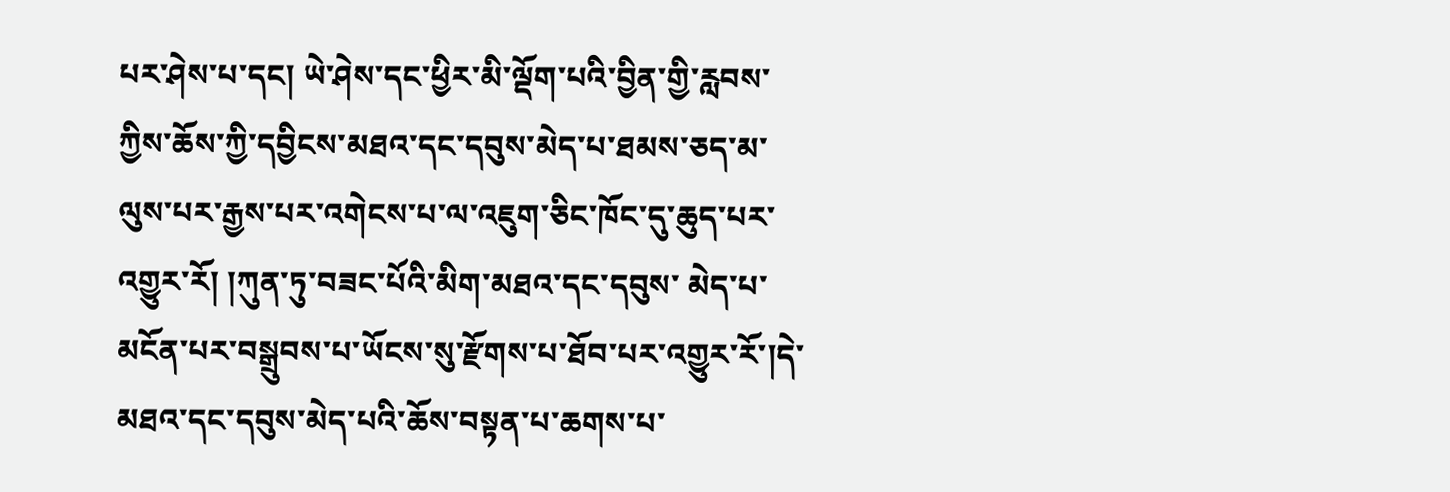པར་ཤེས་པ་དང། ཡེ་ཤེས་དང་ཕྱིར་མི་ལྡོག་པའི་བྱིན་གྱི་རླབས་ ཀྱིས་ཆོས་ཀྱི་དབྱིངས་མཐའ་དང་དབུས་མེད་པ་ཐམས་ཅད་མ་ལུས་པར་རྒྱས་པར་འགེངས་པ་ལ་འཇུག་ཅིང་ཁོང་དུ་ཆུད་པར་འགྱུར་རོ། །ཀུན་ཏུ་བཟང་པོའི་མིག་མཐའ་དང་དབུས་ མེད་པ་མངོན་པར་བསྒྲུབས་པ་ཡོངས་སུ་རྫོགས་པ་ཐོབ་པར་འགྱུར་རོ་།དེ་མཐའ་དང་དབུས་མེད་པའི་ཆོས་བསྟན་པ་ཆགས་པ་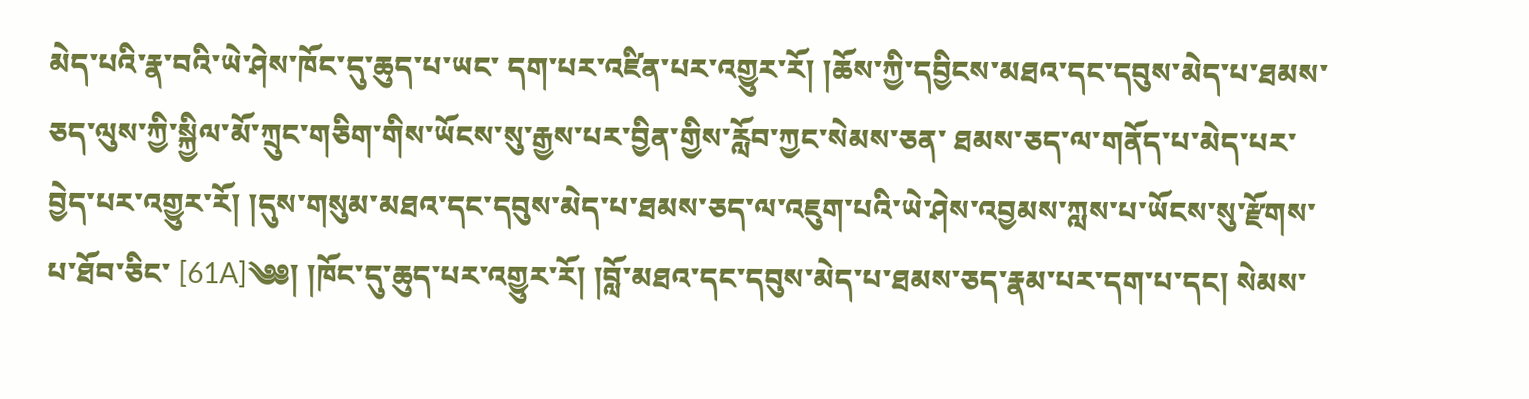མེད་པའི་རྣ་བའི་ཡེ་ཤེས་ཁོང་དུ་ཆུད་པ་ཡང་ དག་པར་འཛིན་པར་འགྱུར་རོ། །ཆོས་ཀྱི་དབྱིངས་མཐའ་དང་དབུས་མེད་པ་ཐམས་ཅད་ལུས་ཀྱི་སྐྱིལ་མོ་ཀྲུང་གཅིག་གིས་ཡོངས་སུ་རྒྱས་པར་བྱིན་གྱིས་རློབ་ཀྱང་སེམས་ཅན་ ཐམས་ཅད་ལ་གནོད་པ་མེད་པར་བྱེད་པར་འགྱུར་རོ། །དུས་གསུམ་མཐའ་དང་དབུས་མེད་པ་ཐམས་ཅད་ལ་འཇུག་པའི་ཡེ་ཤེས་འབྱམས་ཀླས་པ་ཡོངས་སུ་རྫོགས་པ་ཐོབ་ཅིང་ [61A]༄༅། །ཁོང་དུ་ཆུད་པར་འགྱུར་རོ། །བློ་མཐའ་དང་དབུས་མེད་པ་ཐམས་ཅད་རྣམ་པར་དག་པ་དང། སེམས་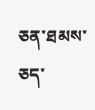ཅན་ཐམས་ཅད་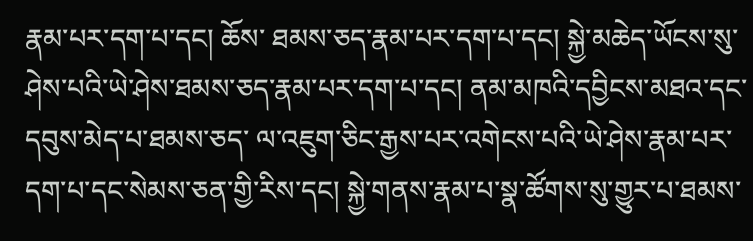རྣམ་པར་དག་པ་དང། ཆོས་ ཐམས་ཅད་རྣམ་པར་དག་པ་དང། སྐྱེ་མཆེད་ཡོངས་སུ་ཤེས་པའི་ཡེ་ཤེས་ཐམས་ཅད་རྣམ་པར་དག་པ་དང། ནམ་མཁའི་དབྱིངས་མཐའ་དང་དབུས་མེད་པ་ཐམས་ཅད་ ལ་འཇུག་ཅིང་རྒྱས་པར་འགེངས་པའི་ཡེ་ཤེས་རྣམ་པར་དག་པ་དང་སེམས་ཅན་གྱི་རིས་དང། སྐྱེ་གནས་རྣམ་པ་སྣ་ཚོགས་སུ་གྱུར་པ་ཐམས་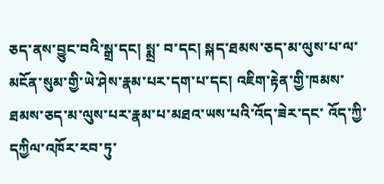ཅད་ནས་བྱུང་བའི་སྒྲ་དང། སྨྲ་ བ་དང། སྐད་ཐམས་ཅད་མ་ལུས་པ་ལ་མངོན་སུམ་གྱི་ཡེ་ཤེས་རྣམ་པར་དག་པ་དང། འཇིག་རྟེན་གྱི་ཁམས་ཐམས་ཅད་མ་ལུས་པར་རྣམ་པ་མཐའ་ཡས་པའི་འོད་ཟེར་དང་ འོད་ཀྱི་དཀྱིལ་འཁོར་རབ་ཏུ་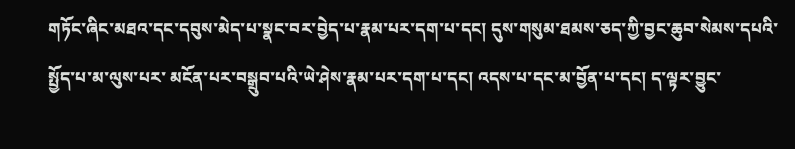གཏོང་ཞིང་མཐའ་དང་དབུས་མེད་པ་སྣང་བར་བྱེད་པ་རྣམ་པར་དག་པ་དང། དུས་གསུམ་ཐམས་ཅད་ཀྱི་བྱང་ཆུབ་སེམས་དཔའི་སྤྱོད་པ་མ་ལུས་པར་ མངོན་པར་བསྒྲུབ་པའི་ཡེ་ཤེས་རྣམ་པར་དག་པ་དང། འདས་པ་དང་མ་བྱོན་པ་དང། ད་ལྟར་བྱུང་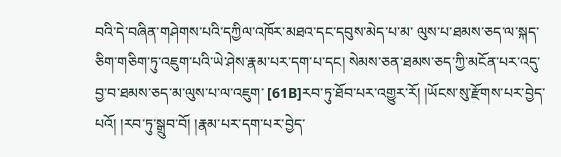བའི་དེ་བཞིན་གཤེགས་པའི་དཀྱིལ་འཁོར་མཐའ་དང་དབུས་མེད་པ་མ་ ལུས་པ་ཐམས་ཅད་ལ་སྐད་ཅིག་གཅིག་ཏུ་འཇུག་པའི་ཡེ་ཤེས་རྣམ་པར་དག་པ་དང། སེམས་ཅན་ཐམས་ཅད་ཀྱི་མངོན་པར་འདུ་བྱ་བ་ཐམས་ཅད་མ་ལུས་པ་ལ་འཇུག་ [61B]རབ་ཏུ་ཐོབ་པར་འགྱུར་རོ། །ཡོངས་སུ་རྫོགས་པར་བྱེད་པའོ། །རབ་ཏུ་སྒྲུབ་བོ། །རྣམ་པར་དག་པར་བྱེད་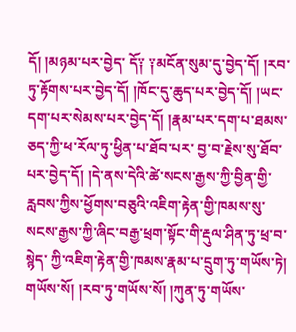དོ། །མཉམ་པར་བྱེད་ དོ༑ ༑མངོན་སུམ་དུ་བྱེད་དོ། །རབ་ཏུ་རྟོགས་པར་བྱེད་དོ། །ཁོང་དུ་ཆུད་པར་བྱེད་དོ། །ཡང་དག་པར་སེམས་པར་བྱེད་དོ། །རྣམ་པར་དག་པ་ཐམས་ཅད་ཀྱི་ཕ་རོལ་ཏུ་ཕྱིན་པ་ཐོབ་པར་ བྱ་བ་རྗེས་སུ་ཐོབ་པར་བྱེད་དོ། །དེ་ནས་དེའི་ཚེ་སངས་རྒྱས་ཀྱི་བྱིན་གྱི་རླབས་ཀྱིས་ཕྱོགས་བཅུའི་འཇིག་རྟེན་གྱི་ཁམས་སུ་སངས་རྒྱས་ཀྱི་ཞིང་བརྒྱ་ཕྲག་སྟོང་གི་རྡུལ་ཤིན་ཏུ་ཕྲ་བ་སྙེད་ ཀྱི་འཇིག་རྟེན་གྱི་ཁམས་རྣམ་པ་དྲུག་ཏུ་གཡོས་ཏེ། གཡོས་སོ། །རབ་ཏུ་གཡོས་སོ། །ཀུན་ཏུ་གཡོས་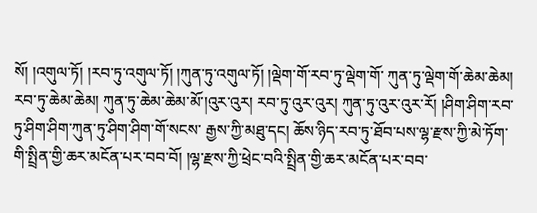སོ། །འགུལ་ཏོ། །རབ་ཏུ་འགུལ་ཏོ། །ཀུན་ཏུ་འགུལ་ཏོ། །ལྡེག་གོ་རབ་ཏུ་ལྡེག་གོ་ ཀུན་ཏུ་ལྡེག་གོ་ཆེམ་ཆེམ། རབ་ཏུ་ཆེམ་ཆེམ། ཀུན་ཏུ་ཆེམ་ཆེམ་མོ་།འུར་འུར། རབ་ཏུ་འུར་འུར། ཀུན་ཏུ་འུར་འུར་རོ། །ཤིག་ཤིག་རབ་ཏུ་ཤིག་ཤིག་ཀུན་ཏུ་ཤིག་ཤིག་གོ་སངས་ རྒྱས་ཀྱི་མཐུ་དང། ཆོས་ཉིད་རབ་ཏུ་ཐོབ་པས་ལྷ་རྫས་ཀྱི་མེ་ཏོག་གི་སྤྲིན་གྱི་ཆར་མངོན་པར་བབ་བོ། །ལྷ་རྫས་ཀྱི་ཕྲེང་བའི་སྤྲིན་གྱི་ཆར་མངོན་པར་བབ་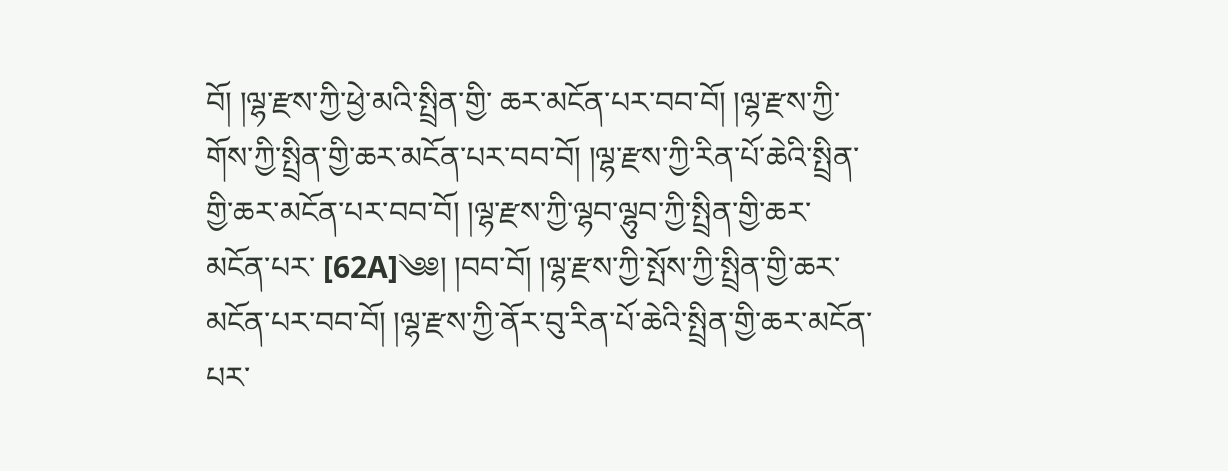བོ། །ལྷ་རྫས་ཀྱི་ཕྱེ་མའི་སྤྲིན་གྱི་ ཆར་མངོན་པར་བབ་བོ། །ལྷ་རྫས་ཀྱི་གོས་ཀྱི་སྤྲིན་གྱི་ཆར་མངོན་པར་བབ་བོ། །ལྷ་རྫས་ཀྱི་རིན་པོ་ཆེའི་སྤྲིན་གྱི་ཆར་མངོན་པར་བབ་བོ། །ལྷ་རྫས་ཀྱི་ལྷབ་ལྷུབ་ཀྱི་སྤྲིན་གྱི་ཆར་མངོན་པར་ [62A]༄༅། །བབ་བོ། །ལྷ་རྫས་ཀྱི་སྤོས་ཀྱི་སྤྲིན་གྱི་ཆར་མངོན་པར་བབ་བོ། །ལྷ་རྫས་ཀྱི་ནོར་བུ་རིན་པོ་ཆེའི་སྤྲིན་གྱི་ཆར་མངོན་པར་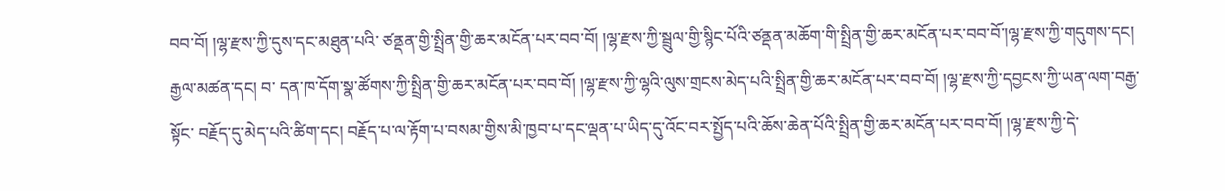བབ་བོ། །ལྷ་རྫས་ཀྱི་དུས་དང་མཐུན་པའི་ ཙནྡན་གྱི་སྤྲིན་གྱི་ཆར་མངོན་པར་བབ་བོ། །ལྷ་རྫས་ཀྱི་སྦྲུལ་གྱི་སྙིང་པོའི་ཙནྡན་མཆོག་གི་སྤྲིན་གྱི་ཆར་མངོན་པར་བབ་བོ་།ལྷ་རྫས་ཀྱི་གདུགས་དང། རྒྱལ་མཚན་དང། བ་ དན་ཁ་དོག་སྣ་ཚོགས་ཀྱི་སྤྲིན་གྱི་ཆར་མངོན་པར་བབ་བོ། །ལྷ་རྫས་ཀྱི་ལྷའི་ལུས་གྲངས་མེད་པའི་སྤྲིན་གྱི་ཆར་མངོན་པར་བབ་བོ། །ལྷ་རྫས་ཀྱི་དབྱངས་ཀྱི་ཡན་ལག་བརྒྱ་སྟོང་ བརྗོད་དུ་མེད་པའི་ཚིག་དང། བརྗོད་པ་ལ་རྟོག་པ་བསམ་གྱིས་མི་ཁྱབ་པ་དང་ལྡན་པ་ཡིད་དུ་འོང་བར་སྤྱོད་པའི་ཆོས་ཆེན་པོའི་སྤྲིན་གྱི་ཆར་མངོན་པར་བབ་བོ། །ལྷ་རྫས་ཀྱི་དེ་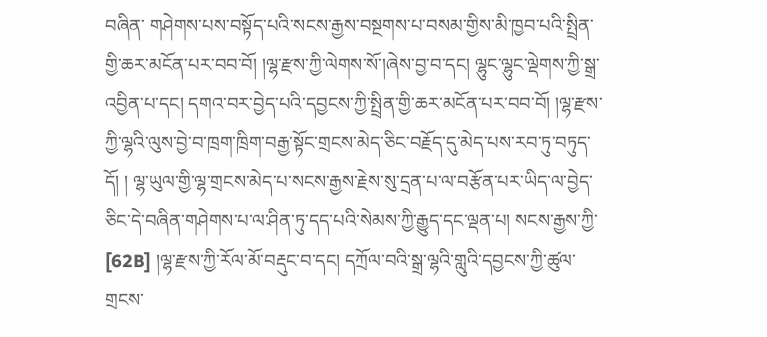བཞིན་ གཤེགས་པས་བསྟོད་པའི་སངས་རྒྱས་བསྔགས་པ་བསམ་གྱིས་མི་ཁྱབ་པའི་སྤྲིན་གྱི་ཆར་མངོན་པར་བབ་བོ། །ལྷ་རྫས་ཀྱི་ལེགས་སོ་།ཞེས་བྱ་བ་དང། ལྷུང་ལྷུང་ལྡེགས་ཀྱི་སྒྲ་ འབྱིན་པ་དང། དགའ་བར་བྱེད་པའི་དབྱངས་ཀྱི་སྤྲིན་གྱི་ཆར་མངོན་པར་བབ་བོ། །ལྷ་རྫས་ཀྱི་ལྷའི་ལུས་བྱེ་བ་ཁྲག་ཁྲིག་བརྒྱ་སྟོང་གྲངས་མེད་ཅིང་བརྗོད་དུ་མེད་པས་རབ་ཏུ་བཏུད་དོ། ། ལྷ་ཡུལ་གྱི་ལྷ་གྲངས་མེད་པ་སངས་རྒྱས་རྗེས་སུ་དྲན་པ་ལ་བརྩོན་པར་ཡིད་ལ་བྱེད་ཅིང་དེ་བཞིན་གཤེགས་པ་ལ་ཤིན་ཏུ་དད་པའི་སེམས་ཀྱི་རྒྱུད་དང་ལྡན་པ། སངས་རྒྱས་ཀྱི་ [62B] །ལྷ་རྫས་ཀྱི་རོལ་མོ་བརྡུང་བ་དང། དཀྲོལ་བའི་སྒྲ་ལྷའི་གླུའི་དབྱངས་ཀྱི་ཚུལ་གྲངས་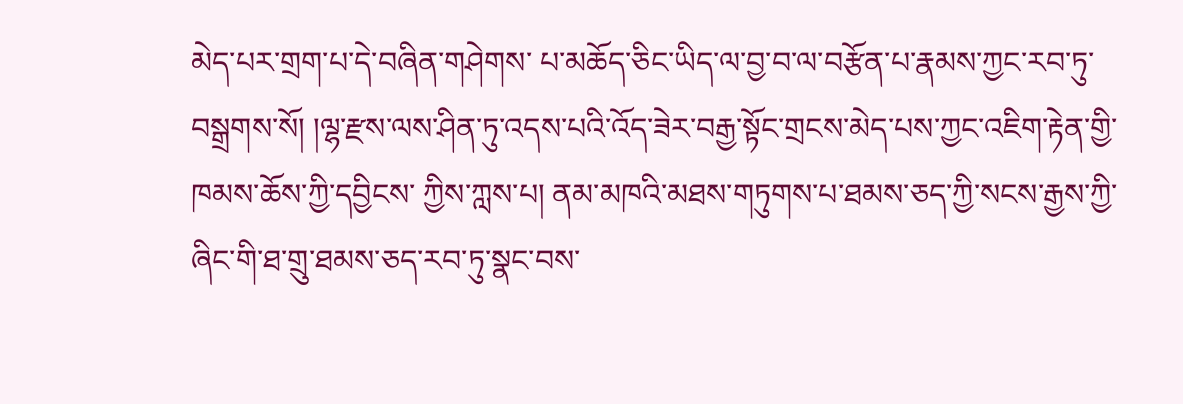མེད་པར་གྲག་པ་དེ་བཞིན་གཤེགས་ པ་མཆོད་ཅིང་ཡིད་ལ་བྱ་བ་ལ་བརྩོན་པ་རྣམས་ཀྱང་རབ་ཏུ་བསྒྲགས་སོ། །ལྷ་རྫས་ལས་ཤིན་ཏུ་འདས་པའི་འོད་ཟེར་བརྒྱ་སྟོང་གྲངས་མེད་པས་ཀྱང་འཇིག་རྟེན་གྱི་ཁམས་ཆོས་ཀྱི་དབྱིངས་ ཀྱིས་ཀླས་པ། ནམ་མཁའི་མཐས་གཏུགས་པ་ཐམས་ཅད་ཀྱི་སངས་རྒྱས་ཀྱི་ཞིང་གི་ཐ་གྲུ་ཐམས་ཅད་རབ་ཏུ་སྣང་བས་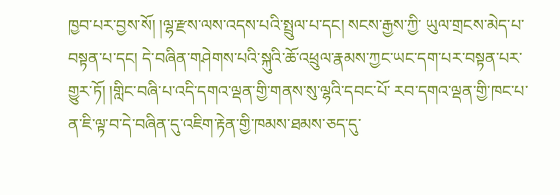ཁྱབ་པར་བྱས་སོ། །ལྷ་རྫས་ལས་འདས་པའི་སྤྲུལ་པ་དང། སངས་རྒྱས་ཀྱི་ ཡུལ་གྲངས་མེད་པ་བསྟན་པ་དང། དེ་བཞིན་གཤེགས་པའི་སྐུའི་ཆོ་འཕྲུལ་རྣམས་ཀྱང་ཡང་དག་པར་བསྟན་པར་གྱུར་ཏོ། །གླིང་བཞི་པ་འདི་དགའ་ལྡན་གྱི་གནས་སུ་ལྷའི་དབང་པོ་ རབ་དགའ་ལྡན་གྱི་ཁང་པ་ན་ཇི་ལྟ་བ་དེ་བཞིན་དུ་འཇིག་རྟེན་གྱི་ཁམས་ཐམས་ཅད་དུ་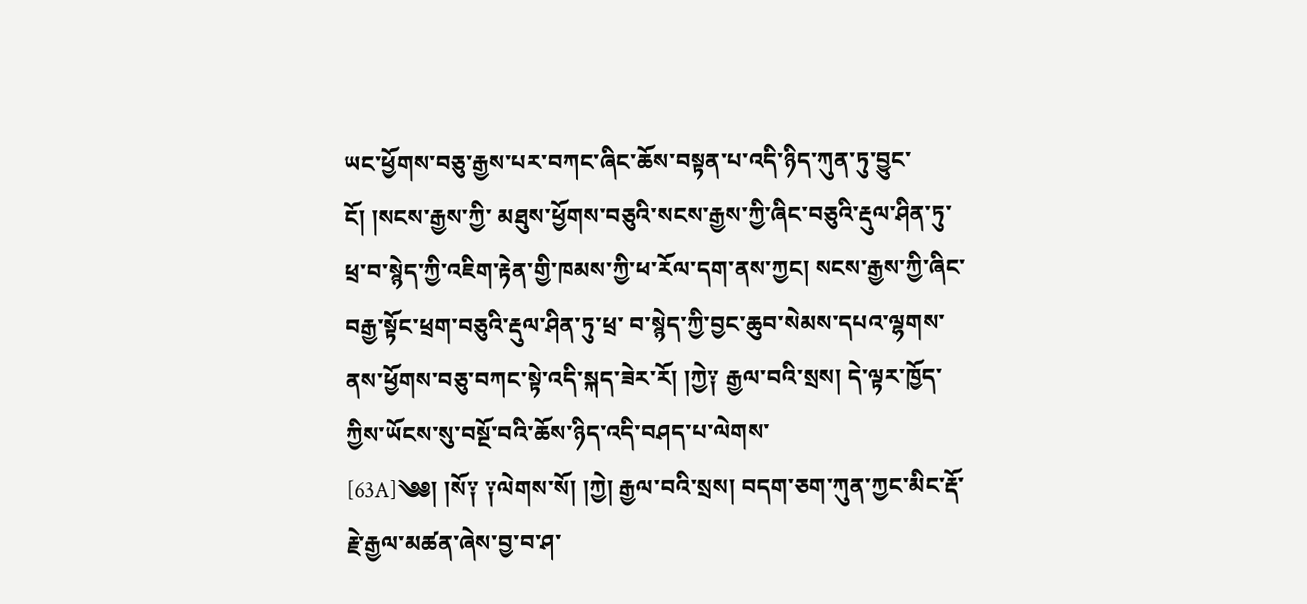ཡང་ཕྱོགས་བཅུ་རྒྱས་པར་བཀང་ཞིང་ཆོས་བསྟན་པ་འདི་ཉིད་ཀུན་ཏུ་བྱུང་ངོ། །སངས་རྒྱས་ཀྱི་ མཐུས་ཕྱོགས་བཅུའི་སངས་རྒྱས་ཀྱི་ཞིང་བཅུའི་རྡུལ་ཤིན་ཏུ་ཕྲ་བ་སྙེད་ཀྱི་འཇིག་རྟེན་གྱི་ཁམས་ཀྱི་ཕ་རོལ་དག་ནས་ཀྱང། སངས་རྒྱས་ཀྱི་ཞིང་བརྒྱ་སྟོང་ཕྲག་བཅུའི་རྡུལ་ཤིན་ཏུ་ཕྲ་ བ་སྙེད་ཀྱི་བྱང་ཆུབ་སེམས་དཔའ་ལྷགས་ནས་ཕྱོགས་བཅུ་བཀང་སྟེ་འདི་སྐད་ཟེར་རོ། །ཀྱེ༑ རྒྱལ་བའི་སྲས། དེ་ལྟར་ཁྱོད་ཀྱིས་ཡོངས་སུ་བསྔོ་བའི་ཆོས་ཉིད་འདི་བཤད་པ་ལེགས་ [63A]༄༅། །སོ༑ ༑ལེགས་སོ། །ཀྱེ། རྒྱལ་བའི་སྲས། བདག་ཅག་ཀུན་ཀྱང་མིང་རྡོ་རྗེ་རྒྱལ་མཚན་ཞེས་བྱ་བ་ཤ་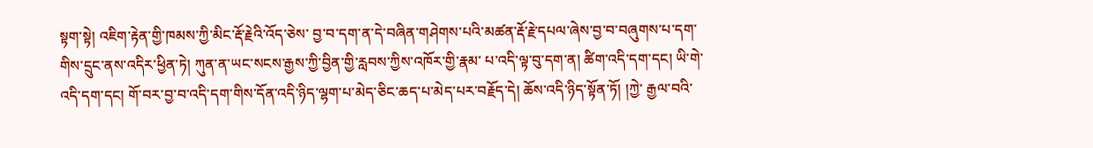སྟག་སྟེ། འཇིག་རྟེན་གྱི་ཁམས་ཀྱི་མིང་རྡོ་རྗེའི་འོད་ཅེས་ བྱ་བ་དག་ན་དེ་བཞིན་གཤེགས་པའི་མཚན་རྡོ་རྗེ་དཔལ་ཞེས་བྱ་བ་བཞུགས་པ་དག་གིས་དྲུང་ནས་འདིར་ཕྱིན་ཏེ། ཀུན་ན་ཡང་སངས་རྒྱས་ཀྱི་བྱིན་གྱི་རླབས་ཀྱིས་འཁོར་གྱི་རྣམ་ པ་འདི་ལྟ་བུ་དག་ན། ཚིག་འདི་དག་དང། ཡི་གེ་འདི་དག་དང། གོ་བར་བྱ་བ་འདི་དག་གིས་དོན་འདི་ཉིད་ལྷག་པ་མེད་ཅིང་ཆད་པ་མེད་པར་བརྗོད་དེ། ཆོས་འདི་ཉིད་སྟོན་ཏོ། །ཀྱེ་ རྒྱལ་བའི་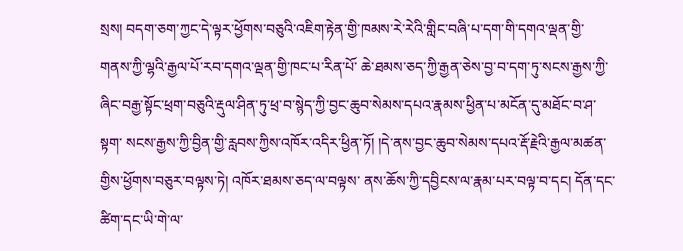སྲས། བདག་ཅག་ཀྱང་དེ་ལྟར་ཕྱོགས་བཅུའི་འཇིག་རྟེན་གྱི་ཁམས་རེ་རེའི་གླིང་བཞི་པ་དག་གི་དགའ་ལྡན་གྱི་གནས་ཀྱི་ལྷའི་རྒྱལ་པོ་རབ་དགའ་ལྡན་གྱི་ཁང་པ་རིན་པོ་ ཆེ་ཐམས་ཅད་ཀྱི་རྒྱན་ཅེས་བྱ་བ་དག་ཏུ་སངས་རྒྱས་ཀྱི་ཞིང་བརྒྱ་སྟོང་ཕྲག་བཅུའི་རྡུལ་ཤིན་ཏུ་ཕྲ་བ་སྙེད་ཀྱི་བྱང་ཆུབ་སེམས་དཔའ་རྣམས་ཕྱིན་པ་མངོན་དུ་མཐོང་བ་ཤ་སྟག་ སངས་རྒྱས་ཀྱི་བྱིན་གྱི་རླབས་ཀྱིས་འཁོར་འདིར་ཕྱིན་ཏོ། །དེ་ནས་བྱང་ཆུབ་སེམས་དཔའ་རྡོ་རྗེའི་རྒྱལ་མཚན་གྱིས་ཕྱོགས་བཅུར་བལྟས་ཏེ། འཁོར་ཐམས་ཅད་ལ་བལྟས་ ནས་ཆོས་ཀྱི་དབྱིངས་ལ་རྣམ་པར་བལྟ་བ་དང། དོན་དང་ཚིག་དང་ཡི་གེ་ལ་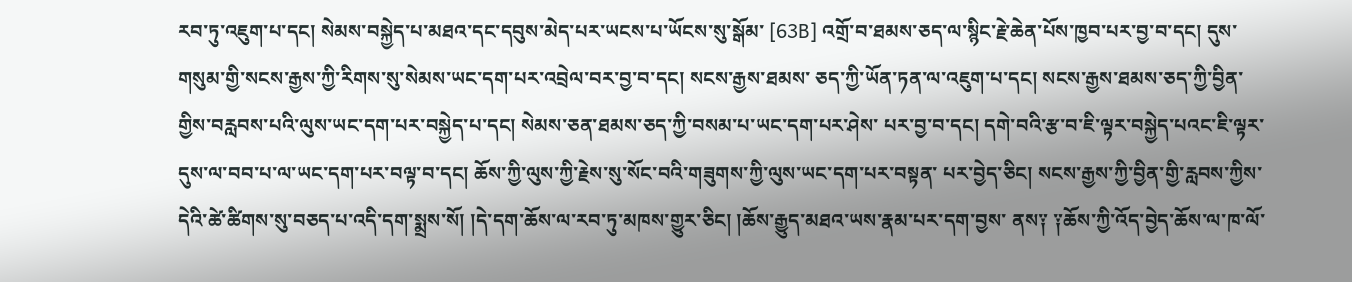རབ་ཏུ་འཇུག་པ་དང། སེམས་བསྐྱེད་པ་མཐའ་དང་དབུས་མེད་པར་ཡངས་པ་ཡོངས་སུ་སྒོམ་ [63B] འགྲོ་བ་ཐམས་ཅད་ལ་སྙིང་རྗེ་ཆེན་པོས་ཁྱབ་པར་བྱ་བ་དང། དུས་གསུམ་གྱི་སངས་རྒྱས་ཀྱི་རིགས་སུ་སེམས་ཡང་དག་པར་འབྲེལ་བར་བྱ་བ་དང། སངས་རྒྱས་ཐམས་ ཅད་ཀྱི་ཡོན་ཏན་ལ་འཇུག་པ་དང། སངས་རྒྱས་ཐམས་ཅད་ཀྱི་བྱིན་གྱིས་བརླབས་པའི་ལུས་ཡང་དག་པར་བསྐྱེད་པ་དང། སེམས་ཅན་ཐམས་ཅད་ཀྱི་བསམ་པ་ཡང་དག་པར་ཤེས་ པར་བྱ་བ་དང། དགེ་བའི་རྩ་བ་ཇི་ལྟར་བསྐྱེད་པའང་ཇི་ལྟར་དུས་ལ་བབ་པ་ལ་ཡང་དག་པར་བལྟ་བ་དང། ཆོས་ཀྱི་ལུས་ཀྱི་རྗེས་སུ་སོང་བའི་གཟུགས་ཀྱི་ལུས་ཡང་དག་པར་བསྟན་ པར་བྱེད་ཅིང། སངས་རྒྱས་ཀྱི་བྱིན་གྱི་རླབས་ཀྱིས་དེའི་ཚེ་ཚིགས་སུ་བཅད་པ་འདི་དག་སྨྲས་སོ། །དེ་དག་ཆོས་ལ་རབ་ཏུ་མཁས་གྱུར་ཅིང། །ཆོས་རྒྱུད་མཐའ་ཡས་རྣམ་པར་དག་བྱས་ ནས༑ ༑ཆོས་ཀྱི་འོད་བྱེད་ཆོས་ལ་ཁ་ལོ་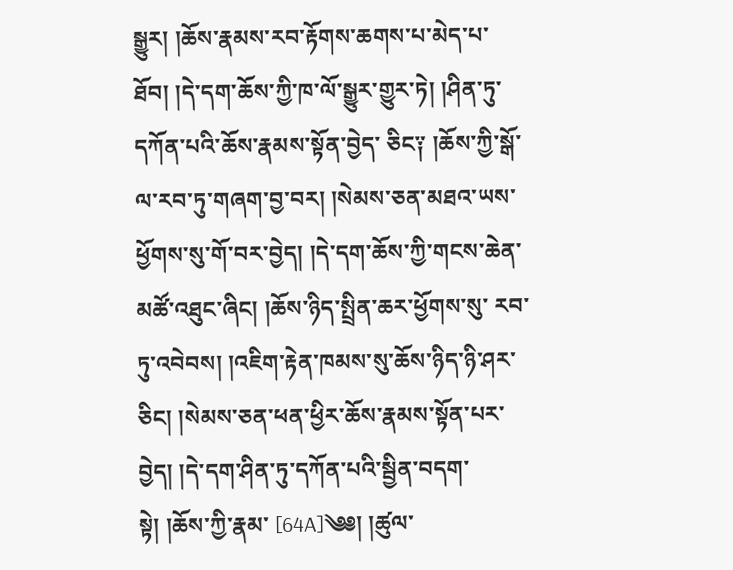སྒྱུར། །ཆོས་རྣམས་རབ་རྟོགས་ཆགས་པ་མེད་པ་ཐོབ། །དེ་དག་ཆོས་ཀྱི་ཁ་ལོ་སྒྱུར་གྱུར་ཏེ། །ཤིན་ཏུ་དཀོན་པའི་ཆོས་རྣམས་སྟོན་བྱེད་ ཅིང༑ །ཆོས་ཀྱི་སྒོ་ལ་རབ་ཏུ་གཞག་བྱ་བར། །སེམས་ཅན་མཐའ་ཡས་ཕྱོགས་སུ་གོ་བར་བྱེད། །དེ་དག་ཆོས་ཀྱི་གངས་ཆེན་མཚོ་འཐུང་ཞིང། །ཆོས་ཉིད་སྤྲིན་ཆར་ཕྱོགས་སུ་ རབ་ཏུ་འབེབས། །འཇིག་རྟེན་ཁམས་སུ་ཆོས་ཉིད་ཉི་ཤར་ཅིང། །སེམས་ཅན་ཕན་ཕྱིར་ཆོས་རྣམས་སྟོན་པར་བྱེད། །དེ་དག་ཤིན་ཏུ་དཀོན་པའི་སྦྱིན་བདག་སྟེ། །ཆོས་ཀྱི་རྣམ་ [64A]༄༅། །ཚུལ་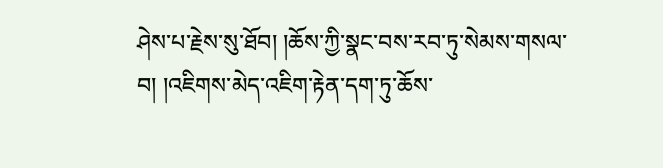ཤེས་པ་རྗེས་སུ་ཐོབ། །ཆོས་ཀྱི་སྣང་བས་རབ་ཏུ་སེམས་གསལ་བ། །འཇིགས་མེད་འཇིག་རྟེན་དག་ཏུ་ཆོས་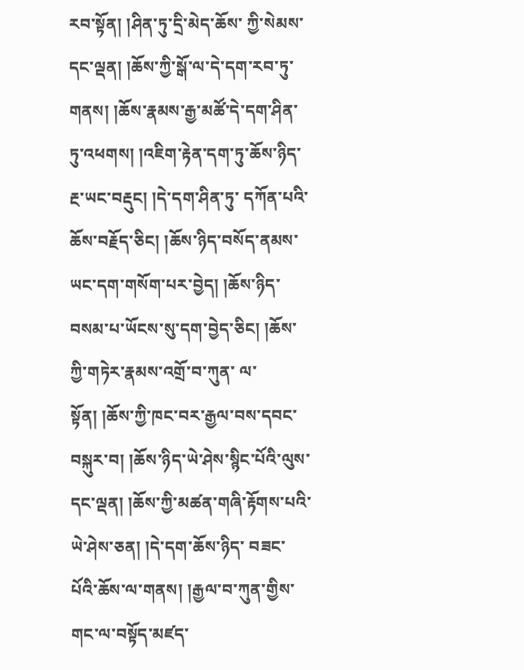རབ་སྟོན། །ཤིན་ཏུ་དྲི་མེད་ཆོས་ ཀྱི་སེམས་དང་ལྡན། །ཆོས་ཀྱི་སྒོ་ལ་དེ་དག་རབ་ཏུ་གནས། །ཆོས་རྣམས་རྒྱ་མཚོ་དེ་དག་ཤིན་ཏུ་འཕགས། །འཇིག་རྟེན་དག་ཏུ་ཆོས་ཉིད་རྔ་ཡང་བརྡུང། །དེ་དག་ཤིན་ཏུ་ དཀོན་པའི་ཆོས་བརྗོད་ཅིང། །ཆོས་ཉིད་བསོད་ནམས་ཡང་དག་གསོག་པར་བྱེད། །ཆོས་ཉིད་བསམ་པ་ཡོངས་སུ་དག་བྱེད་ཅིང། །ཆོས་ཀྱི་གཏེར་རྣམས་འགྲོ་བ་ཀུན་ ལ་སྟོན། །ཆོས་ཀྱི་ཁང་བར་རྒྱལ་བས་དབང་བསྐུར་བ། །ཆོས་ཉིད་ཡེ་ཤེས་སྙིང་པོའི་ལུས་དང་ལྡན། །ཆོས་ཀྱི་མཚན་གཞི་རྟོགས་པའི་ཡེ་ཤེས་ཅན། །དེ་དག་ཆོས་ཉིད་ བཟང་པོའི་ཆོས་ལ་གནས། །རྒྱལ་བ་ཀུན་གྱིས་གང་ལ་བསྟོད་མཛད་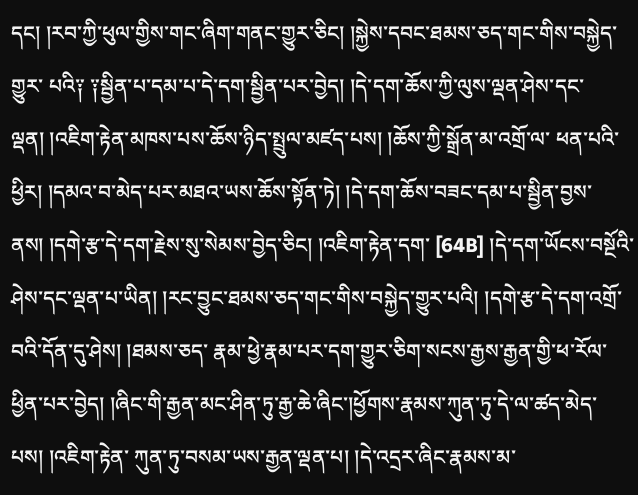དང། །རབ་ཀྱི་ཕུལ་གྱིས་གང་ཞིག་གནང་གྱུར་ཅིང། །སྐྱེས་དབང་ཐམས་ཅད་གང་གིས་བསྐྱེད་གྱུར་ པའི༑ ༑སྦྱིན་པ་དམ་པ་དེ་དག་སྦྱིན་པར་བྱེད། །དེ་དག་ཆོས་ཀྱི་ལུས་ལྡན་ཤེས་དང་ལྡན། །འཇིག་རྟེན་མཁས་པས་ཆོས་ཉིད་སྤྲུལ་མཛད་པས། །ཆོས་ཀྱི་སྒྲོན་མ་འགྲོ་ལ་ ཕན་པའི་ཕྱིར། །དམའ་བ་མེད་པར་མཐའ་ཡས་ཆོས་སྟོན་ཏེ། །དེ་དག་ཆོས་བཟང་དམ་པ་སྦྱིན་བྱས་ནས། །དགེ་རྩ་དེ་དག་རྗེས་སུ་སེམས་བྱེད་ཅིང། །འཇིག་རྟེན་དག་ [64B] །དེ་དག་ཡོངས་བསྔོའི་ཤེས་དང་ལྡན་པ་ཡིན། །རང་བྱུང་ཐམས་ཅད་གང་གིས་བསྐྱེད་གྱུར་པའི། །དགེ་རྩ་དེ་དག་འགྲོ་བའི་དོན་དུ་ཤེས། །ཐམས་ཅད་ རྣམ་ཕྱེ་རྣམ་པར་དག་གྱུར་ཅིག་སངས་རྒྱས་རྒྱན་གྱི་ཕ་རོལ་ཕྱིན་པར་བྱེད། །ཞིང་གི་རྒྱན་མང་ཤིན་ཏུ་རྒྱ་ཆེ་ཞིང་།ཕྱོགས་རྣམས་ཀུན་ཏུ་དེ་ལ་ཚད་མེད་པས། །འཇིག་རྟེན་ ཀུན་ཏུ་བསམ་ཡས་རྒྱན་ལྡན་པ། །དེ་འདྲར་ཞིང་རྣམས་མ་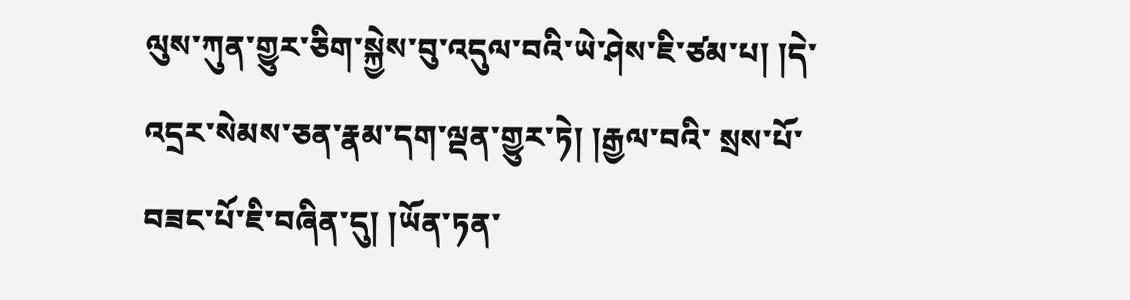ལུས་ཀུན་གྱུར་ཅིག་སྐྱེས་བུ་འདུལ་བའི་ཡེ་ཤེས་ཇི་ཙམ་པ། །དེ་འདྲར་སེམས་ཅན་རྣམ་དག་ལྡན་གྱུར་ཏེ། །རྒྱལ་བའི་ སྲས་པོ་བཟང་པོ་ཇི་བཞིན་དུ། །ཡོན་ཏན་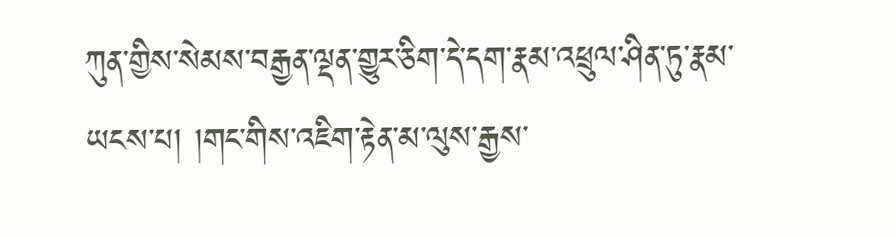ཀུན་གྱིས་སེམས་བརྒྱན་ལྡན་གྱུར་ཅིག་དེ་དག་རྣམ་འཕྲུལ་ཤིན་ཏུ་རྣམ་ཡངས་པ། །གང་གིས་འཇིག་རྟེན་མ་ལུས་རྒྱས་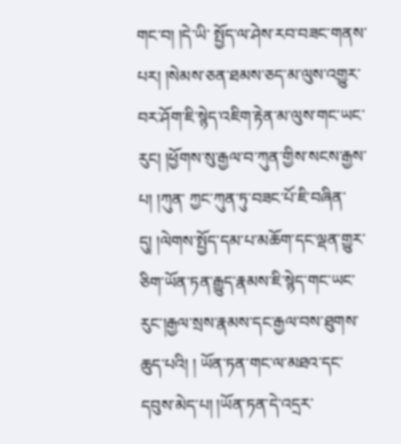གང་བ། །དེ་ཡི་ སྤྱོད་ལ་ཤེས་རབ་བཟང་གནས་པར། །སེམས་ཅན་ཐམས་ཅད་མ་ལུས་འགྱུར་བར་ཤོག་ཇི་སྙེད་འཇིག་རྟེན་མ་ལུས་གང་ཡང་རུང། །ཕྱོགས་སུ་རྒྱལ་བ་ཀུན་གྱིས་སངས་རྒྱས་པ། །ཀུན་ ཀྱང་ཀུན་ཏུ་བཟང་པོ་ཇི་བཞིན་དུ། །ལེགས་སྤྱོད་དམ་པ་མཆོག་དང་ལྡན་གྱུར་ཅིག་ཡོན་ཏན་རྒྱུད་རྣམས་ཇི་སྙེད་གང་ཡང་རུང་།རྒྱལ་སྲས་རྣམས་དང་རྒྱལ་བས་ཐུགས་ཆུད་པའི། ། ཡོན་ཏན་གང་ལ་མཐའ་དང་དབུས་མེད་པ། །ཡོན་ཏན་དེ་འདྲར་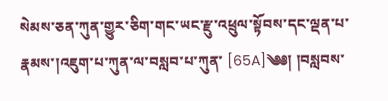སེམས་ཅན་ཀུན་གྱུར་ཅིག་གང་ཡང་རྫུ་འཕྲུལ་སྟོབས་དང་ལྡན་པ་རྣམས་།འཇུག་པ་ཀུན་ལ་བསླབ་པ་ཀུན་ [65A]༄༅། །བསླབས་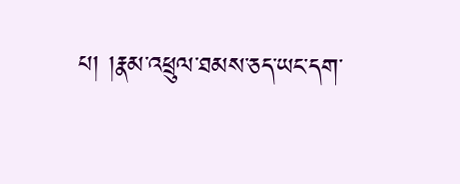པ། །རྣམ་འཕྲུལ་ཐམས་ཅད་ཡང་དག་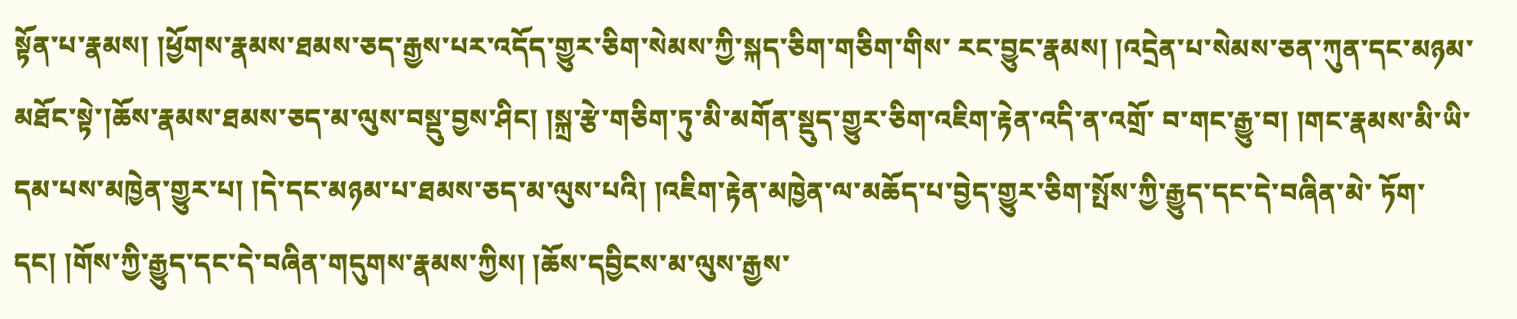སྟོན་པ་རྣམས། །ཕྱོགས་རྣམས་ཐམས་ཅད་རྒྱས་པར་འདོད་གྱུར་ཅིག་སེམས་ཀྱི་སྐད་ཅིག་གཅིག་གིས་ རང་བྱུང་རྣམས། །འདྲེན་པ་སེམས་ཅན་ཀུན་དང་མཉམ་མཐོང་སྟེ་།ཆོས་རྣམས་ཐམས་ཅད་མ་ལུས་བསྡུ་བྱས་ཤིང། །སྐྲ་རྩེ་གཅིག་ཏུ་མི་མགོན་སྡུད་གྱུར་ཅིག་འཇིག་རྟེན་འདི་ན་འགྲོ་ བ་གང་རྒྱུ་བ། །གང་རྣམས་མི་ཡི་དམ་པས་མཁྱེན་གྱུར་པ། །དེ་དང་མཉམ་པ་ཐམས་ཅད་མ་ལུས་པའི། །འཇིག་རྟེན་མཁྱེན་ལ་མཆོད་པ་བྱེད་གྱུར་ཅིག་སྤོས་ཀྱི་རྒྱུད་དང་དེ་བཞིན་མེ་ ཏོག་དང། །གོས་ཀྱི་རྒྱུད་དང་དེ་བཞིན་གདུགས་རྣམས་ཀྱིས། །ཆོས་དབྱིངས་མ་ལུས་རྒྱས་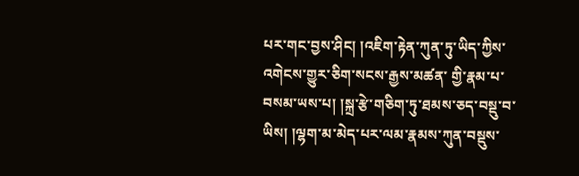པར་གང་བྱས་ཤིང། །འཇིག་རྟེན་ཀུན་ཏུ་ཡིད་ཀྱིས་འགེངས་གྱུར་ཅིག་སངས་རྒྱས་མཚན་ གྱི་རྣམ་པ་བསམ་ཡས་པ། །སྐྲ་རྩེ་གཅིག་ཏུ་ཐམས་ཅད་བསྡུ་བ་ཡིས། །ལྷག་མ་མེད་པར་ལམ་རྣམས་ཀུན་བསྡུས་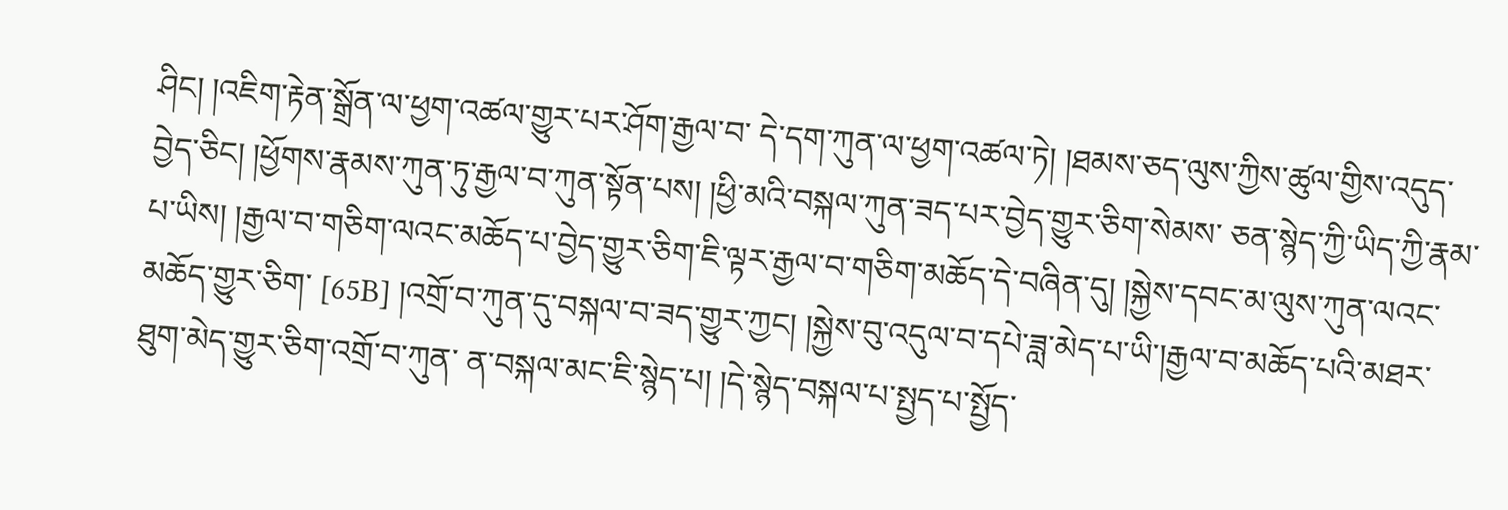ཤིང། །འཇིག་རྟེན་སྒྲོན་ལ་ཕྱག་འཚལ་གྱུར་པར་ཤོག་རྒྱལ་བ་ དེ་དག་ཀུན་ལ་ཕྱག་འཚལ་ཏེ། །ཐམས་ཅད་ལུས་ཀྱིས་ཚུལ་གྱིས་འདུད་བྱེད་ཅིང། །ཕྱོགས་རྣམས་ཀུན་ཏུ་རྒྱལ་བ་ཀུན་སྟོན་པས། །ཕྱི་མའི་བསྐལ་ཀུན་ཟད་པར་བྱེད་གྱུར་ཅིག་སེམས་ ཅན་སྙེད་ཀྱི་ཡིད་ཀྱི་རྣམ་པ་ཡིས། །རྒྱལ་བ་གཅིག་ལའང་མཆོད་པ་བྱེད་གྱུར་ཅིག་ཇི་ལྟར་རྒྱལ་བ་གཅིག་མཆོད་དེ་བཞིན་དུ། །སྐྱེས་དབང་མ་ལུས་ཀུན་ལའང་མཆོད་གྱུར་ཅིག་ [65B] །འགྲོ་བ་ཀུན་དུ་བསྐལ་བ་ཟད་གྱུར་ཀྱང། །སྐྱེས་བུ་འདུལ་བ་དཔེ་ཟླ་མེད་པ་ཡི་།རྒྱལ་བ་མཆོད་པའི་མཐར་ཐུག་མེད་གྱུར་ཅིག་འགྲོ་བ་ཀུན་ ན་བསྐལ་མང་ཇི་སྙེད་པ། །དེ་སྙེད་བསྐལ་པ་སྤྱད་པ་སྤྱོད་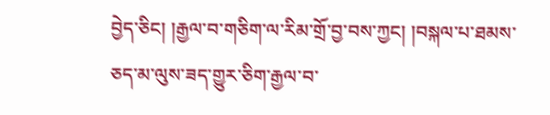བྱེད་ཅིང། །རྒྱལ་བ་གཅིག་ལ་རིམ་གྲོ་བྱ་བས་ཀྱང། །བསྐལ་པ་ཐམས་ཅད་མ་ལུས་ཟད་གྱུར་ཅིག་རྒྱལ་བ་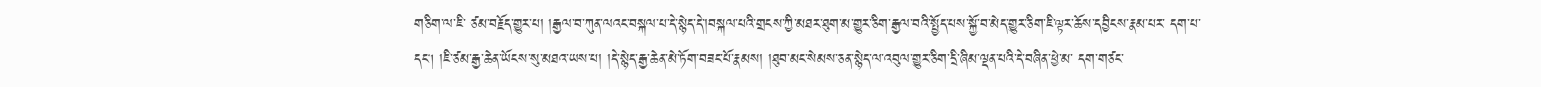གཅིག་ལ་ཇི་ ཙམ་བརྗོད་གྱུར་པ། །རྒྱལ་བ་ཀུན་ལའང་བསྐལ་པ་དེ་སྙེད་དེ་།བསྐལ་པའི་གྲངས་ཀྱི་མཐར་ཐུག་མ་གྱུར་ཅིག་རྒྱལ་བའི་སྤྱོད་པས་སྐྱོ་བ་མེད་གྱུར་ཅིག་ཇི་ལྟར་ཆོས་དབྱིངས་རྣམ་པར་ དག་པ་དང། །ཇི་ཙམ་རྒྱ་ཆེན་ཡོངས་སུ་མཐའ་ཡས་པ། །དེ་སྙེད་རྒྱ་ཆེན་མེ་ཏོག་བཟང་པོ་རྣམས། །ཐུབ་མང་སེམས་ཅན་སྙེད་ལ་འབུལ་གྱུར་ཅིག་དྲི་ཞིམ་ལྡན་པའི་དེ་བཞིན་ཕྱེ་མ་ དག་གཙང་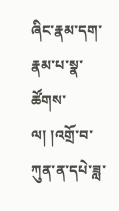ཞིང་རྣམ་དག་རྣམ་པ་སྣ་ཚོགས་ལ། །འགྲོ་བ་ཀུན་ན་དཔེ་ཟླ་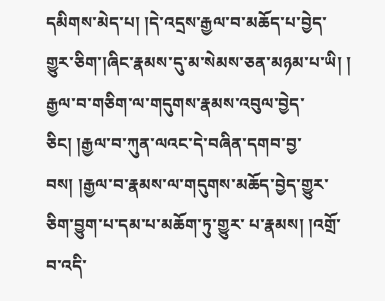དམིགས་མེད་པ། །དེ་འདྲས་རྒྱལ་བ་མཆོད་པ་བྱེད་གྱུར་ཅིག་།ཞིང་རྣམས་དུ་མ་སེམས་ཅན་མཉམ་པ་ཡི། ། རྒྱལ་བ་གཅིག་ལ་གདུགས་རྣམས་འབུལ་བྱེད་ཅིང། །རྒྱལ་བ་ཀུན་ལའང་དེ་བཞིན་དགབ་བྱ་བས། །རྒྱལ་བ་རྣམས་ལ་གདུགས་མཆོད་བྱེད་གྱུར་ཅིག་བྱུག་པ་དམ་པ་མཆོག་ཏུ་གྱུར་ པ་རྣམས། །འགྲོ་བ་འདི་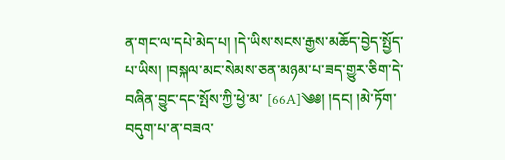ན་གང་ལ་དཔེ་མེད་པ། །དེ་ཡིས་སངས་རྒྱས་མཆོད་བྱེད་སྤྱོད་པ་ཡིས། །བསྐལ་མང་སེམས་ཅན་མཉམ་པ་ཟད་གྱུར་ཅིག་དེ་བཞིན་བྱུང་དང་སྤོས་ཀྱི་ཕྱེ་མ་ [66A]༄༅། །དང། །མེ་ཏོག་བདུག་པ་ན་བཟའ་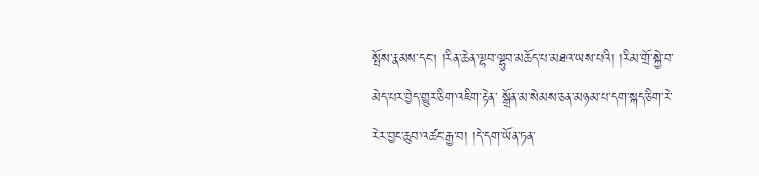སྤོས་རྣམས་དང། །རིན་ཆེན་ལྷབ་ལྷུབ་མཆོད་པ་མཐའ་ཡས་པའི། །རིམ་གྲོ་སྐྱེ་བ་མེད་པར་བྱེད་གྱུར་ཅིག་འཇིག་རྟེན་ སྒྲོན་མ་སེམས་ཅན་མཉམ་པ་དག་སྐད་ཅིག་རེ་རེར་བྱང་ཆུབ་འཚང་རྒྱ་བ། །དེ་དག་ཡོན་ཏན་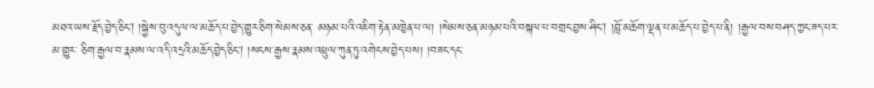མཐའ་ཡས་རྗོད་བྱེད་ཅིང། །སྐྱེས་བུ་འདུལ་ལ་མཆོད་པ་བྱེད་གྱུར་ཅིག་སེམས་ཅན་ མཉམ་པའི་འཇིག་རྟེན་མཁྱེན་པ་ལ། །སེམས་ཅན་མཉམ་པའི་བསྐལ་པ་བགྲང་བྱས་ཤིང། །བློ་མཆོག་ལྡན་པ་མཆོད་པ་བྱེད་པ་ནི། །རྒྱལ་བས་བཤད་ཀྱང་ཟད་པར་མ་གྱུར་ ཅིག་རྒྱལ་བ་རྣམས་ལ་འདི་འདྲའི་མཆོད་བྱེད་ཅིང། །སངས་རྒྱས་རྣམས་འཕྲུལ་ཀུན་ཏུ་འགེངས་བྱེད་པས། །བཟང་དང་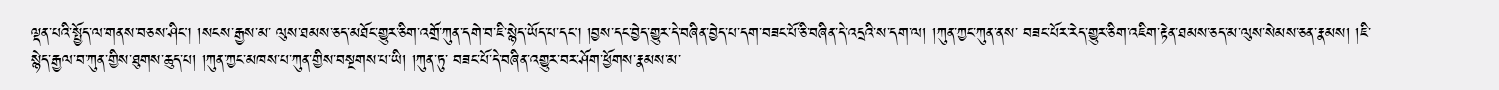ལྡན་པའི་སྤྱོད་ལ་གནས་བཅས་ཤིང། །སངས་རྒྱས་མ་ ལུས་ཐམས་ཅད་མཐོང་གྱུར་ཅིག་འགྲོ་ཀུན་དགེ་བ་ཇི་སྙེད་ཡོད་པ་དང། །བྱས་དང་བྱེད་གྱུར་དེ་བཞིན་བྱེད་པ་དག་བཟང་པོ་ཅི་བཞིན་དེ་འདྲའི་ས་དག་ལ། །ཀུན་ཀྱང་ཀུན་ནས་ བཟང་པོར་རེད་གྱུར་ཅིག་འཇིག་རྟེན་ཐམས་ཅད་མ་ལུས་སེམས་ཅན་རྣམས། །ཇི་སྙེད་རྒྱལ་བ་ཀུན་གྱིས་ཐུགས་ཆུད་པ། །ཀུན་ཀྱང་མཁས་པ་ཀུན་གྱིས་བསྔགས་པ་ཡི། །ཀུན་ཏུ་ བཟང་པོ་དེ་བཞིན་འགྱུར་བར་ཤོག་ཕྱོགས་རྣམས་མ་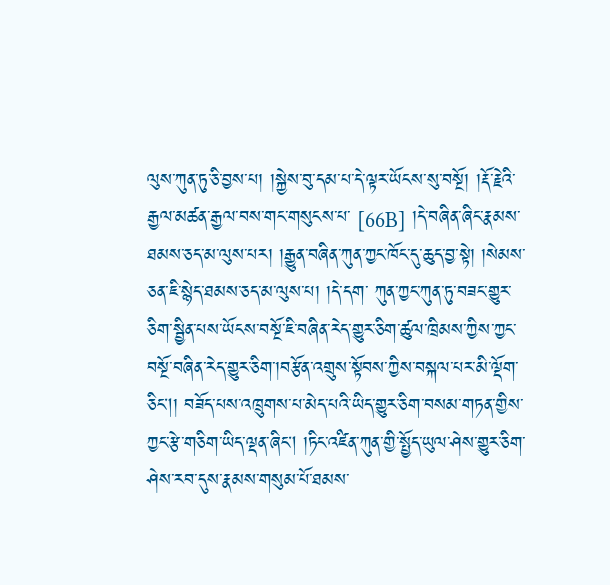ལུས་ཀུན་ཏུ་ཅི་བྱས་པ། །སྐྱེས་བུ་དམ་པ་དེ་ལྟར་ཡོངས་སུ་བསྔོ། །རྡོ་རྗེའི་རྒྱལ་མཚན་རྒྱལ་བས་གང་གསུངས་པ་ [66B] །དེ་བཞིན་ཞིང་རྣམས་ཐམས་ཅད་མ་ལུས་པར། །རྒྱུན་བཞིན་ཀུན་ཀྱང་ཁོང་དུ་ཆུད་བྱ་སྟེ། །སེམས་ཅན་ཇི་སྙེད་ཐམས་ཅད་མ་ལུས་པ། །དེ་དག་ ཀུན་ཀྱང་ཀུན་ཏུ་བཟང་གྱུར་ཅིག་སྦྱིན་པས་ཡོངས་བསྔོ་ཇི་བཞིན་རེད་གྱུར་ཅིག་ཚུལ་ཁྲིམས་ཀྱིས་ཀྱང་བསྔོ་བཞིན་རེད་གྱུར་ཅིག་།བརྩོན་འགྲུས་སྟོབས་ཀྱིས་བསྐལ་པར་མི་ལྡོག་ཅིང།། བཟོད་པས་འཁྲུགས་པ་མེད་པའི་ཡིད་གྱུར་ཅིག་བསམ་གཏན་གྱིས་ཀྱང་རྩེ་གཅིག་ཡིད་ལྡན་ཞིང། །ཏིང་འཛིན་ཀུན་གྱི་སྤྱོད་ཡུལ་ཤེས་གྱུར་ཅིག་ཤེས་རབ་དུས་རྣམས་གསུམ་པོ་ཐམས་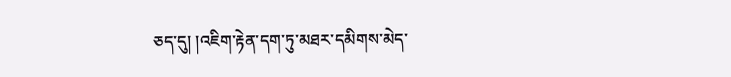ཅད་དུ། །འཇིག་རྟེན་དག་ཏུ་མཐར་དམིགས་མེད་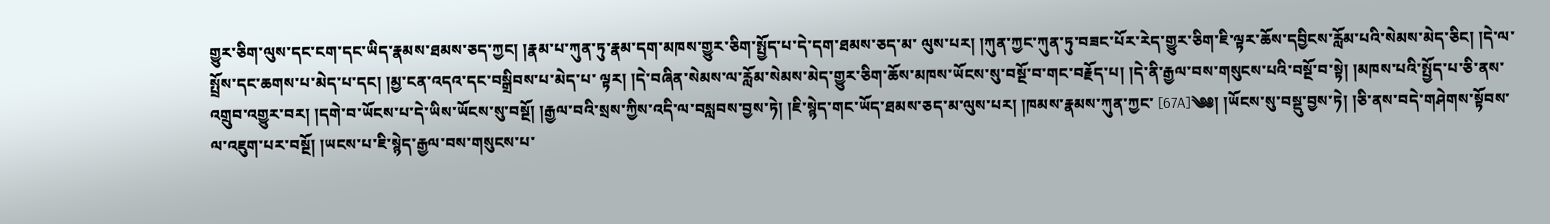གྱུར་ཅིག་ལུས་དང་ངག་དང་ཡིད་རྣམས་ཐམས་ཅད་ཀྱང། །རྣམ་པ་ཀུན་ཏུ་རྣམ་དག་མཁས་གྱུར་ཅིག་སྤྱོད་པ་དེ་དག་ཐམས་ཅད་མ་ ལུས་པར། །ཀུན་ཀྱང་ཀུན་ཏུ་བཟང་པོར་རེད་གྱུར་ཅིག་ཇི་ལྟར་ཆོས་དབྱིངས་རློམ་པའི་སེམས་མེད་ཅིང། །དེ་ལ་སྤྲོས་དང་ཆགས་པ་མེད་པ་དང། །མྱ་ངན་འདའ་དང་བསྒྲིབས་པ་མེད་པ་ ལྟར། །དེ་བཞིན་སེམས་ལ་རློམ་སེམས་མེད་གྱུར་ཅིག་ཆོས་མཁས་ཡོངས་སུ་བསྔོ་བ་གང་བརྗོད་པ། །དེ་ནི་རྒྱལ་བས་གསུངས་པའི་བསྔོ་བ་སྟེ། །མཁས་པའི་སྤྱོད་པ་ཅི་ནས་ འགྲུབ་འགྱུར་བར། །དགེ་བ་ཡོངས་པ་དེ་ཡིས་ཡོངས་སུ་བསྔོ། །རྒྱལ་བའི་སྲས་ཀྱིས་འདི་ལ་བསླབས་བྱས་ཏེ། །ཇི་སྙེད་གང་ཡོད་ཐམས་ཅད་མ་ལུས་པར། །ཁམས་རྣམས་ཀུན་ཀྱང་ [67A]༄༅། །ཡོངས་སུ་བསྡུ་བྱས་ཏེ། །ཅི་ནས་བདེ་གཤེགས་སྟོབས་ལ་འཇུག་པར་བསྔོ། །ཡངས་པ་ཇི་སྙེད་རྒྱལ་བས་གསུངས་པ་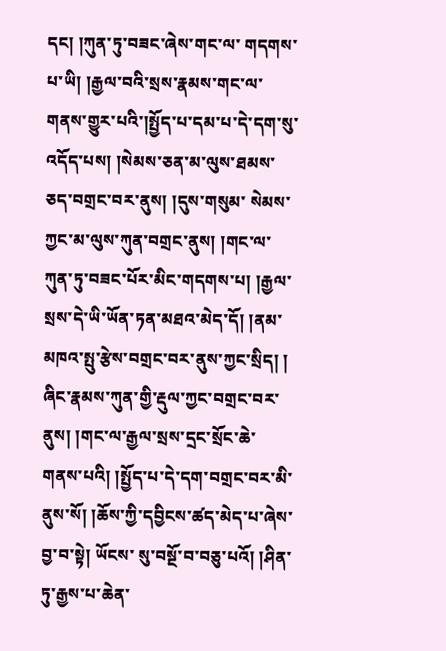དང། །ཀུན་ཏུ་བཟང་ཞེས་གང་ལ་ གདགས་པ་ཡི། །རྒྱལ་བའི་སྲས་རྣམས་གང་ལ་གནས་གྱུར་པའི་།སྤྱོད་པ་དམ་པ་དེ་དག་སུ་འདོད་པས། །སེམས་ཅན་མ་ལུས་ཐམས་ཅད་བགྲང་བར་ནུས། །དུས་གསུམ་ སེམས་ཀྱང་མ་ལུས་ཀུན་བགྲང་ནུས། །གང་ལ་ཀུན་ཏུ་བཟང་པོར་མིང་གདགས་པ། །རྒྱལ་སྲས་དེ་ཡི་ཡོན་ཏན་མཐའ་མེད་དོ། །ནམ་མཁའ་སྤུ་རྩེས་བགྲང་བར་ནུས་ཀྱང་སྲིད། ། ཞིང་རྣམས་ཀུན་གྱི་རྡུལ་ཀྱང་བགྲང་བར་ནུས། །གང་ལ་རྒྱལ་སྲས་དྲང་སྲོང་ཆེ་གནས་པའི། །སྤྱོད་པ་དེ་དག་བགྲང་བར་མི་ནུས་སོ། །ཆོས་ཀྱི་དབྱིངས་ཚད་མེད་པ་ཞེས་བྱ་བ་སྟེ། ཡོངས་ སུ་བསྔོ་བ་བཅུ་པའོ། །ཤིན་ཏུ་རྒྱས་པ་ཆེན་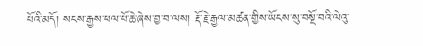པོའི་མདོ། སངས་རྒྱས་ཕལ་པོ་ཆེ་ཞེས་བྱ་བ་ལས། རྡོ་རྗེ་རྒྱལ་མཚན་གྱིས་ཡོངས་སུ་བསྔོ་བའི་ལེའུ་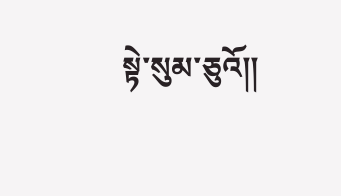སྟེ་སུམ་ཅུའོ།།